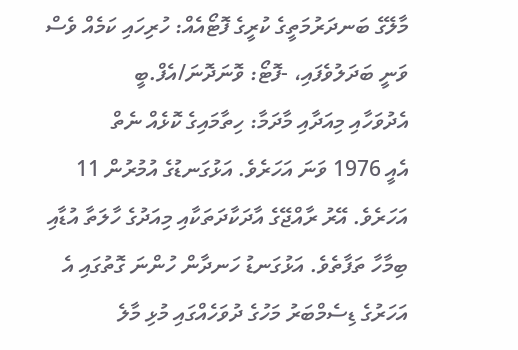މާލޭގެ ބަނދަރުމަތީގެ ކުރީގެ ފޮޓޯއެއް: ހުރިހައި ކަމެއް ވެސް ވަނީ ބަދަލުވެފައި، -ފޮޓޯ: ވޮނަދޮނަ/އެފް.ބީ
އެދުވަހާއި މިއަދާއި މާދަމާ: ހިތާމައިގެ ކޮޅެއް ނެތް
އެއީ 1976 ވަނަ އަހަރެވެ. އަޅުގަނޑުގެ އުމުރުން 11 އަހަރެވެ. އޭރު ރާއްޖޭގެ އާދަކާދަތަކާއި މިއަދުގެ ހާލަތާ އުޑާއި ބިމާހާ ތަފާތެވެ. އަޅުގަނޑު ހަނދާން ހުންނަ ގޮތުގައި އެ އަހަރުގެ ޑިސެމްބަރު މަހުގެ ދުވަހެއްގައި މުޅި މާލެ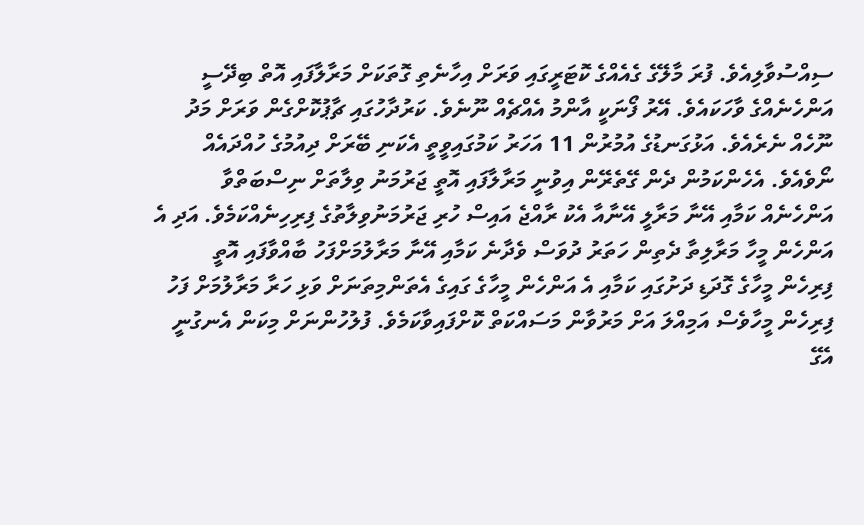ސިއްސުވާލިއެވެ. ފުރަ މާލޭގެ ގެއެއްގެ ކޮޓަރީގައި ވަރަށް އިހާނެތި ގޮތަކަށް މަރާލާފައި އޮތް ބިދޭސީ އަންހެނެއްގެ ވާހަކައެވެ. އޭރު ފޯނަކީ އާންމު އެއްޗެއް ނޫނެވެ. ކަރުދާހުގައި ޗާޕުކޮށްގެން ވަރަށް މަދު ނޫހެއް ނެރެއެވެ. އަޅުގަނޑުގެ އުމުރުން 11 އަހަރު ކަމުގައިވީތީ އެކަނި ބޭރަށް ދިއުމުގެ ހުއްދައެއް ނޯވެއެވެ. އެހެންކަމުން ދެން ގޭތެރޭން އިވުނީ މަރާލާފައި އޮތީ ޖަރުމަނު ވިލާތަށް ނިސްބަތްވާ އަންހެނެއް ކަމާއި އޭނާ މަރާލީ އޭނާއާ އެކު ރާއްޖެ އައިސް ހުރި ޖަރުމަނުވިލާތުގެ ފިރިހިނެއްކަމެވެ. އަދި އެ އަންހެން މީހާ މަރާލިތާ ދެތިން ހަތަރު ދުވަސް ވެދާނެ ކަމާއި އޭނާ މަރާލުމަށްފަހު ބާއްވާފައި އޮތީ ފިރިހެން މީހާގެ ގޮދަޑި ދަށުގައި ކަމާއި އެ އަންހެން މީހާގެ ގައިގެ އެތަންމިތަނަށް ވަޅި ހަރާ މަރާލުމަށް ފަހު ފިރިހެން މީހާވެސް އަމިއްލަ އަށް މަރުވާން މަސައްކަތް ކޮށްފައިވާކަމެވެ. ފުލުހުންނަށް މިކަން އެނގުނީ އެގޭ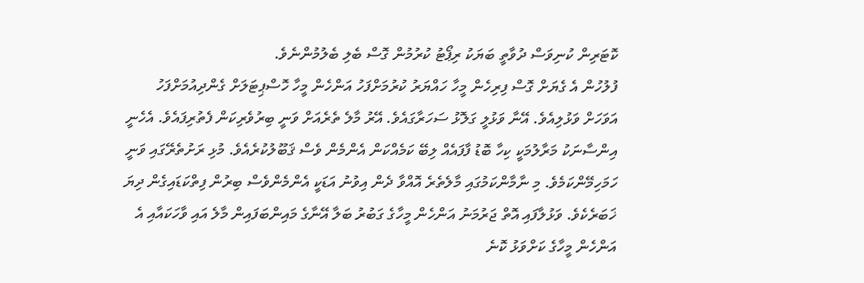ކޮޓަރިން ކުނިވަސް ދުވާތީ ބަޔަކު ރިޕޯޓު ކުރުމުން ގޮސް ބެލި ބެލުމުންނެވެ.
ފުލުހުން އެ ގެޔަށް ގޮސް ފިރިހެން މީހާ ހައްޔަރު ކުރުމަށްފަހު އަންހެން މީހާ ހޮސްޕިޓަލަށް ގެންދިއުމަށްފަހު އަވަހަށް ވަޅުލިއެވެ. އޭނާ ވަޅުލީ ގަލޮޅު ސަހަރާގައެވެ. އޭރު މާލެ ތެރެއަށް ވަނީ ބިރުވެރިކަން ފެތުރިފައެވެ. އެހެނީ އިންސާނަކު މަރާލުމަކީ ކިހާ ބޮޑު ފާފައެއް ލިބޭ ކަމެއްކަން އެންމެން ވެސް ޤަބޫލުކުރެއެވެ. މުޅި ރަށުތެރޭގައި ވަނީ ހަމަހިމޭންކަމެވެ. މި ނާމާންކަމުގައި މާލެތެރެ އޮއްވާ ދެން އިވުނު އަޑަކީ އެންމެންވެސް ބިރުން ފިތްކަޑައިގެން ދިޔަ ޚަބަރެކެވެ. ވަޅުލާފައި އޮތް ޖަރުމަނު އަންހެން މީހާގެ ގަބުރު ބަލާ އޭނާގެ މައިންބަފައިން މާލެ އައި ވާހަކައާއި އެ އަންހެން މީހާގެ ކަށްވަޅު ކޮނެ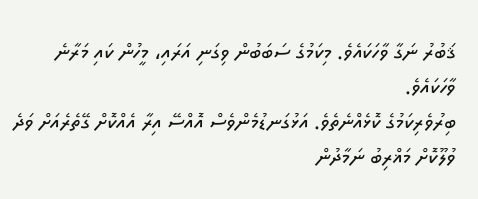ޤަބުރު ނަގާ ވާހަކައެވެ. މިކަމުގެ ސަބަބުން ވިގަނި އަރައި، މީހުން ކައި މަރާނެ ވާހަކައެވެ.
ބިރުވެރިކަމުގެ ކޮޅެއްނެތެވެ. އަޅުގަނޑުމެންވެސް އޮއްސޭ އިރާ އެއްކޮށް ގޭތެރެއަށް ވަދެ ވުލޫކޮށް މަޣްރިބު ނަމާދުން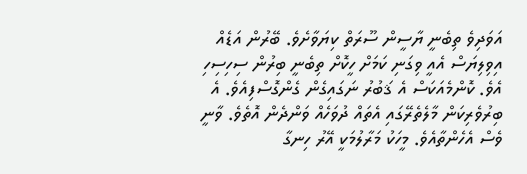އަވަދިވެ ތިބެނީ ޔާސީން ސޫރަތް ކިޔަވާށެވެ. ބޭރުން އަޑެއް އިވިލިޔަސް އެއީ ވިގަނި ކަމަށް ހީކޮށް ތިބެނީ ބިރުން ސިހިސިހި އެވެ. ކޮންމެއަކަސް އެ ޤަބުރު ނަގައިގެން ގެންގޮސްފިއެވެ. އެ ބިރުވެރިކަން މާލެތެރޭގައި އެތައް ދުވަހެއް ވަންދެން އޮތެވެ. ވާނީ ވެސް އެހެންތާއެވެ. މީހަކު މަރާލުމަކީ އޭރު ހިނގާ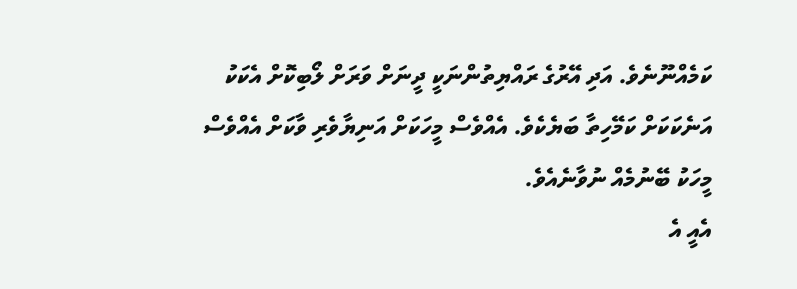ކަމެއްނޫނެވެ. އަދި އޭރުގެ ރައްޔިތުންނަކީ ދީނަށް ވަރަށް ލޯބިކޮށް އެކަކު އަނެކަކަށް ކަމޭހިތާ ބަޔެކެވެ. އެއްވެސް މީހަކަށް އަނިޔާވެރި ވާކަށް އެއްވެސް މީހަކު ބޭނުމެއް ނުވާނެއެވެ.
އެއީ އެ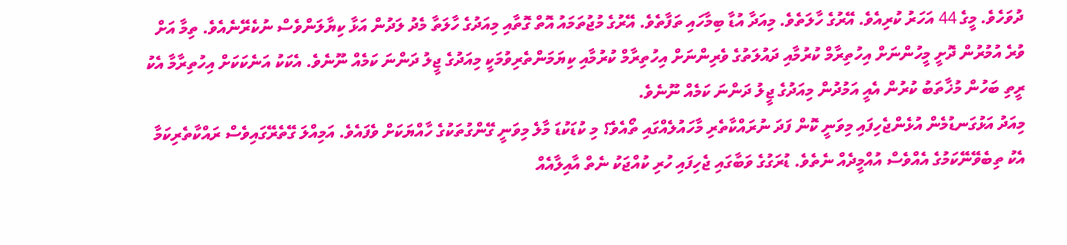ދުވަހެވެ. މީގެ 44 އަހަރު ކުރިއެވެ. އޭރުގެ ހާލަތެވެ. މިއަދާ އުޑާ ބިމާހައި ތަފާތެވެ. އޭރުގެ މުޖުތަމައު އޮތް ގޮތާއި މިއަދުގެ ހާލަތާ މެދު ލަދުން އަޅާ ކިޔާލަންވެސް ނުކެރޭނެއެވެ. ތިމާ އަށް ވުރެ އުމުރުން ދޮށީ މީހުންނަށް އިހުތިރާމް ކުރުމާއި ދައުލަތުގެ ވެރިންނަށް އިހުތިރާމް ކުރުމާއި ކިޔަމަންތެރިވުމަކީ މިއަދުގެ ޖީލު ދަންނަ ކަމެއް ނޫނެވެ. އެކަކު އަނެކަކަށް އިހުތިރާމާ އެކު ރީތި ބަހުން މުޚާތަބު ކުރުން އެއީ އަމުދުން މިއަދުގެ ޖީލު ދަންނަ ކަމެއް ނޫނެވެ.
މިއަދު އަޅުގަނޑުމެން އުޅެންޖެހިފައި މިވަނީ ކޮން ފަދަ ނުރައްކާތެރި މާހައުލެއްގައި ތޯއެވެ؟ މި ކުޑަކުޑަ މާލެ މިވަނީ ގޭންގުތަކުގެ ހާއްޔަކަށް ވެފައެވެ. އަމިއްލަ ގޭތެރޭގައިވެސް ރައްކާތެރިކަމާ އެކު ތިބެވޭނޭކަމުގެ އެއްވެސް އުއްމީދެއް ނެތެވެ. ޑުރަގުގެ ވަބާގައި ޖެހިފައި ހުރި ކުއްޖަކު ނެތް އާއިލާއެއް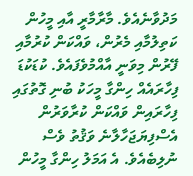މަދުވާނެއެވެ. މާރާމާރީ އާއި މީހުން ކަތިލުމާއި މެރުން، ވައްކަން ކުރުމާއި ފޭރުން މިވަނީ އާއްމުވެފައެވެ. ކުޑަކުޑަ ފިހާރައެއް ހިންގާ މީހަކު ބުނި ގޮތުގައި ފިހާރައިން ވައްކަން ކުރާވަރުން އެސްފިޔަޖަހާލާނެ ވަޤުތު ވެސް ނުލިބެއެވެ. އެ އަމަލު ހިންގާ މީހުން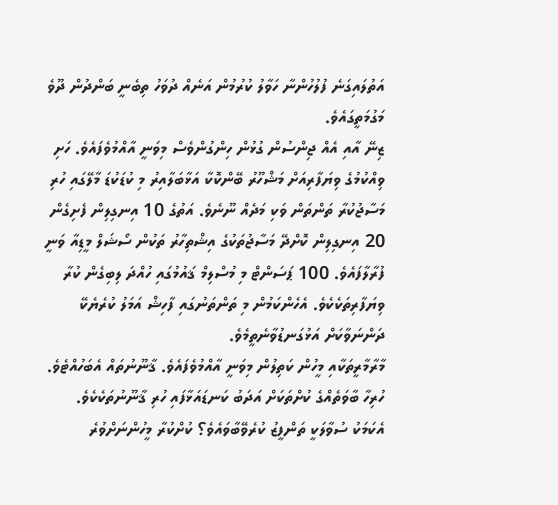އަތުލައިގަނެ ފުލުހުންނާ ހަވާލު ކުރުމުން އަނެއް ދުވަހު ތިބެނީ ބަންދުން ދޫވެ މަގުމަތީގައެވެ.
ޒިނޭ އާއި އެއް ޖިންސުން ގުޅުން ހިންގުންވެސް މިވަނީ އާއްމުވެފައެވެ. ހަށި ވިއްކުމުގެ ވިޔަފާރިއަށް މަޝްހޫރު ބޭންކޮކާ އަޅާބަލާއިރު މި ކުޑަކުޑަ މާލޭގައި ހުރި މަސާޖުކުރާ ތަންތަން ވަކި މަދެއް ނޫނެވެ. އަތުގެ 10 އިނގިލިން ފެށިގެން 20 އިނގިލިން ކޮށްދޭ މަސާޖުތަކުގެ އިޝްތިހާރު ތަކުން ސޯޝަލް މީޑިއާ ވަނީ ފުރާލާފައެވެ. 100 ޕަސަންޓް މި މުސްލިމް ޤައުމުގައި ހުއްދަ ލިބިގެން ކުރާ ވިޔަފާރިތަކެކެވެ. އެހެންކަމުން މި ތަންތަނުގައި ފާހިޝް އަމަލު ކުރެޔެކޭ ދަންނަވާކަށް އަޅުގަނޑުވާނެތީމެވެ.
މާރާމާރީތަކާއި މީހުން ކަތިލުން މިވަނީ އާއްމުވެފައެވެ. ޤާނޫނުތައް އެބަހުއްޓެވެ. ހުރިހާ ބާވަތެއްގެ ކުށްތަކަށް އަދަބު ކަނޑައަޅާފައި ހުރި ޤާނޫނުތަކެކެވެ. އެކަމަކު ސުވާލަކީ ތަންފީޒު ކުރެވޭބާވައެވެ؟ ކުށްކުރާ މީހުންނަށްވުރެ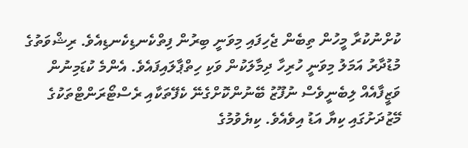ކުށްނުކުރާ މީހުން ތިބެން ޖެހިފައި މިވަނީ ބިރުން ފިތްކެނޑިކެނޑިއެވެ. ރިޝްވަތުގެ މުޑުދާރު އަމަލު މިވަނީ ހުރިހާ ދިމާލަކުން ވަކި ހިތްޕާލައިފައެވެ. އެންމެ ކުޑަމިނުން ވަޒީފާއެއް ލިބެނީވެސް ނުފޫޒު ބޭނުންކޮށްގެނޭ ކެފޭތަކާއި ރެސްޓޯރަންޓްތަކުގެ މޭޒުދަށުގައި ކިޔާ އަޑު އިވެއެވެ. ކިޔެވުމުގެ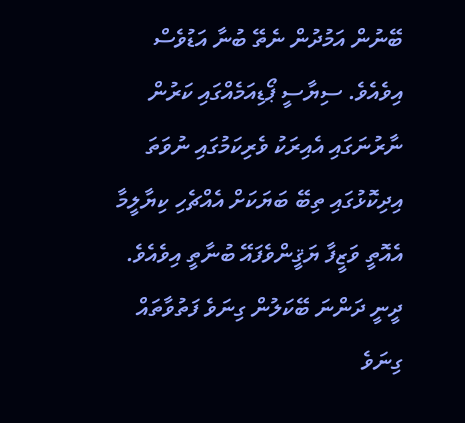ބޭނުން އަމުދުން ނެތޭ ބުނާ އަޑުވެސް އިވެއެވެ. ސިޔާސީ ޕޯޑިއަމެއްގައި ކަރުން ނާރުނަގައި އެއިރަކު ވެރިކަމުގައި ނުވަތަ އިދިކޮޅުގައި ތިބޭ ބަޔަކަށް އެއްޗެހި ކިޔާލީމާ އެއޮތީ ވަޒީފާ ޔަޤީންވެފައޭ ބުނާތީ އިވެއެވެ. ދީނީ ދަންނަ ބޭކަލުން ގިނަވެ ފަތުވާތައް ގިނަވެ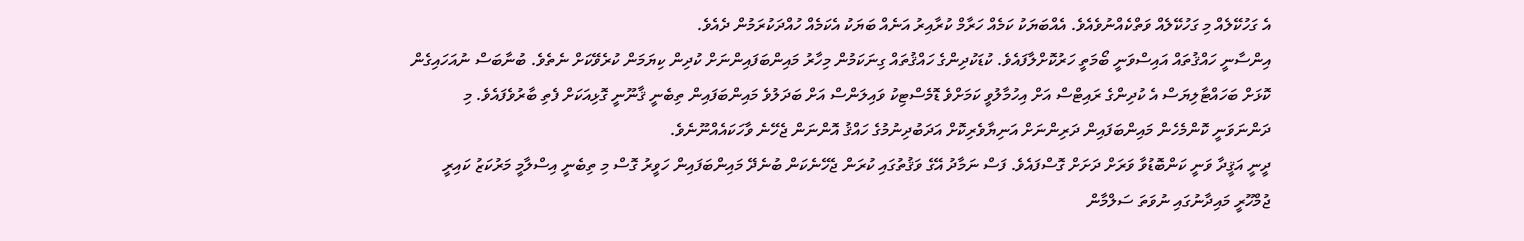އެ ގަހުކޭލެއް މި ގަހުކޭލެއް ވަތްކެއްނުވެއެވެ. އެއްބަޔަކު ކަމެއް ހަރާމް ކުރާއިރު އަނެއް ބަޔަކު އެކަމެއް ހުއްދަކުރަމުން ދެއެވެ.
އިންސާނީ ހައްޤުތައް އައިސްވަނީ ބޯމަތީ ހަރުކޮށްލާފައެވެ. ކުޑަކުދިންގެ ހައްޤުތައް ގިނަކަމުން މިހާރު މައިންބަފައިންނަށް ކުދިން ކިޔަމަން ކުރެވޭކަށް ނެތެވެ. ބުނާބަސް ނުއަހައިގެން ކޮޅަށް ބަހައްޓާލިޔަސް އެ ކުދިންގެ ރައިޓްސް އަށް އިހުމާލުވީ ކަމަށްވެ ޑޮމެސްޓިކު ވައިލަންސް އަށް ބަދަލުވެ މައިންބަފައިން ތިބެނީ ޤާނޫނީ ގޮޅިއަކަށް ފެތި ބާރުވެފައެވެ. މި ދަންނަވަނީ ކޮންމެހެން މައިންބަފައިން ދަރިންނަށް އަނިޔާވެރިކޮށް އަދަބުދިނުމުގެ ހައްޤު އޮންނަން ޖެހޭނެ ވާހަކައެއްނޫނެވެ.
ދީނީ އަޤީދާ ވަނީ ކަންބޮޑުވާ ވަރަށް ދަށަށް ގޮސްފައެވެ. ފަސް ނަމާދު އޭގެ ވަޤުތުގައި ކުރަން ޖެހޭނެކަން ބުނެދޭ މައިންބަފައިން ހަވީރު ގޮސް މި ތިބެނީ އިސްލާމީ މަރުކަޒު ކައިރީ ޖުމްހޫރީ މައިދާނުގައި ނުވަތަ ސަލްމާން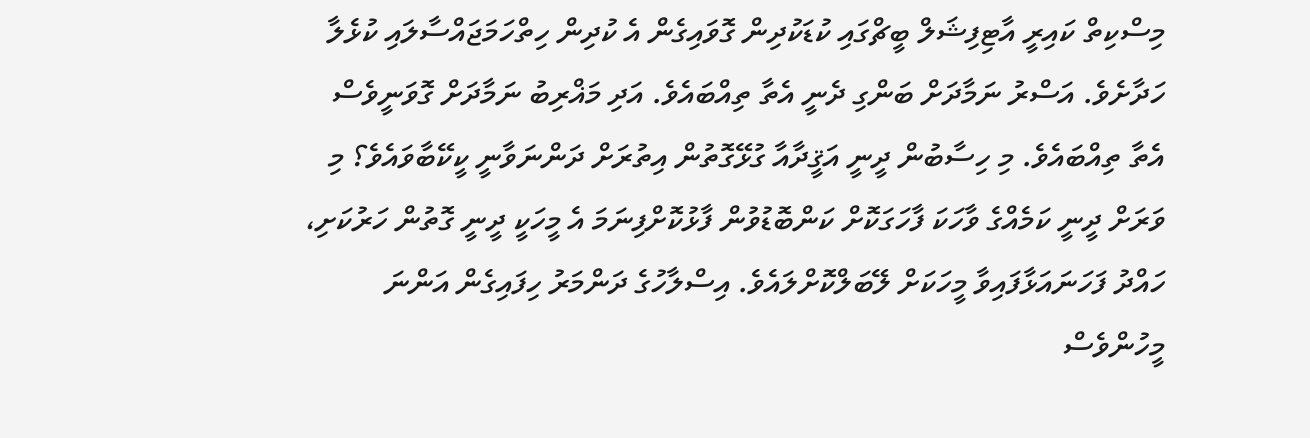މިސްކިތް ކައިރީ އާޓިފިޝަލް ބީޗްގައި ކުޑަކުދިން ގޮވައިގެން އެ ކުދިން ހިތްހަމަޖައްސާލައި ކުޅެލާ ހަދާށެވެ. އަސްރު ނަމާދަށް ބަންގި ދެނީ އެތާ ތިއްބައެވެ. އަދި މަޣްރިބު ނަމާދަށް ގޮވަނީވެސް އެތާ ތިއްބައެވެ. މި ހިސާބުން ދީނީ އަޤީދާއާ ގުޅޭގޮތުން އިތުރަށް ދަންނަވާނީ ކީކޭބާވައެވެ؟ މި ވަރަށް ދީނީ ކަމެއްގެ ވާހަކަ ފާހަގަކޮށް ކަންބޮޑުވުން ފާޅުކޮށްފިނަމަ އެ މީހަކީ ދީނީ ގޮތުން ހަރުކަށި، ހައްދު ފަހަނައަޅާފައިވާ މީހަކަށް ލޭބަލްކޮށްލައެވެ. އިސްލާހުގެ ދަންމަރު ހިފައިގެން އަންނަ މީހުންވެސް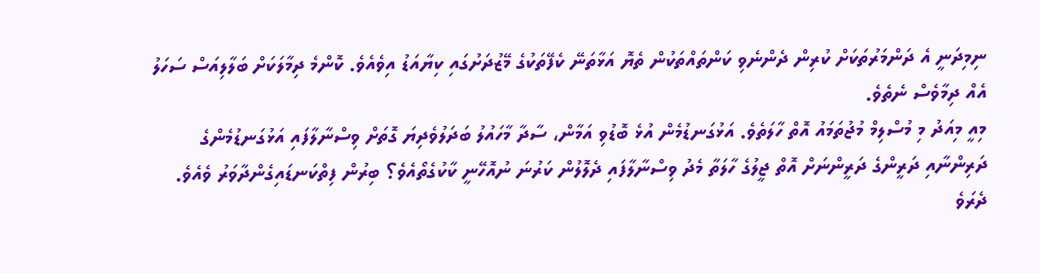ނިމިދަނީ އެ ދަންމަރުތަކަށް ކުރިން ދެންނެވި ކަންތައްތަކުން ތެޔޮ އަޅާތަނޭ ކެފޭތަކުގެ މޭޒުދަށުގައި ކިޔާއަޑު އިވެއެވެ. ކޮންމެ ދިމާލަކަށް ބަލާލިއަސް ސަހަލު އެއް ދިމާވެސް ނެތެވެ.
މިއީ މިއަދު މި މުސްލިމް މުޖުތަމައު އޮތް ހާލަތެވެ. އަޅުގަނޑުމެން އުޅެ ބޮޑުވި އަމާން، ސާދާ މާހައުލު ބަދަލުވެދިޔަ ގޮތަށް ވިސްނާލާފައި އަޅުގަނޑުމެންގެ ދަރިންނާއި ދަރީންގެ ދަރީންނަށް އޮތް ޖީލުގެ ހާލަތާ މެދު ވިސްނާލާފައި ދެލޮލުން ކަރުނަ ނުއޮހޭނީ ކާކުގެތޯއެވެ؟ ބިރުން ފިތްކަނޑައިގެންދާވަރު ވެއެވެ. ދެރަވެ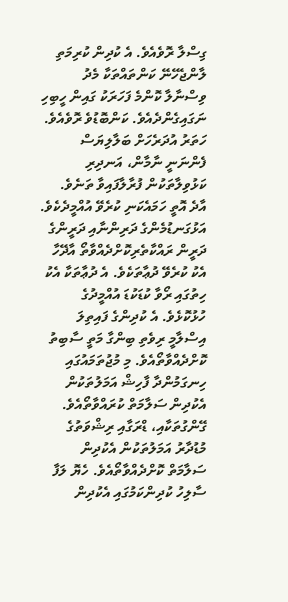ގިސްލާ ރޮވެއެވެ. އެ ކުދިން ކުރިމަތި ލާންޖެހޭނޭ ކަންތައްތަކާ މެދު ވިސްނާލާ ކޮންމެ ފަހަރަކު ގައިން ހީބިހި ނަގައިގެންދެއެވެ. ކަންބޮޑުވެ ރޮވެއެވެ. ހަތަރު އުދަރެހަށް ބަލާލިޔަސް ފެންނަނީ ނާމާން، އަނދިރި ކަޅުވިލާތަކުން ފުރާލާފައިވާ ތަނެވެ.
އާދެ އޮތީ ހަމައެކަނި ކުރެވޭ އުއްމީދެކެވެ. އަޅުގަނޑުމެންގެ ދަރިންނާއި ދަރީންގެ ދަރީން ރައްކާތެރިކޮށްދެއްވާތޯ އާދޭހާ އެކު ކުރެވޭ ދުޢާތަކެވެ. އެ ދުޢާތަކާ އެކު ހިތުގައި ރޯވާ ކުޑަކުޑަ އުއްމީދުގެ ހުޅުކޮޅެވެ. އެ ކުދިންގެ ފައިތިލަ އިސްލާމީ ރިވެތި ބިންގާ މަތީ ސާބިތު ކޮށްދެއްވާތޯއެވެ. މި މުޖުތަމައުގައި ހިނގަމުންދާ ފާހިޝް އަމަލުތަކުން އެކުދިން ސަލާމަތް ކުރައްވާތޯއެވެ.
ގޭންގުތަކާއި، ޑްރަގާއި ރިޝްވަތުގެ މުޑުދާރު އަމަލުތަކުން އެކުދިން ސަލާމަތް ކޮށްދެއްވާތޯއެވެ. ހެޔޮ ލަފާ ސާލިހު ކުދިންކަމުގައި އެކުދިން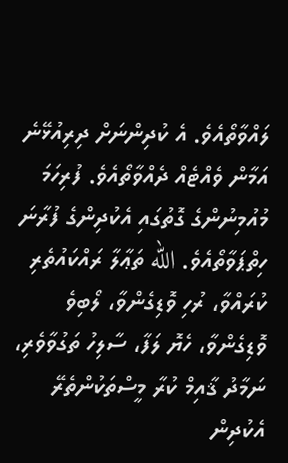ލައްވާތޯއެވެ. އެ ކުދިންނަށް ދިރިއުޅޭނެ އަމާން ވެއްޓެއް ދެއްވާތޯއެވެ. ފުރިހަމަ މުއުމިނުންގެ ގޮތުގައި އެކުދިންގެ ފުރާނަ ހިތްޕަވާތޯއެވެ. الله ތަޢާލާ ރައްކައުތެރި ކުރައްވާ، ރުހި ވޮޑިގެންވާ، ލޯބިވެ ވޮޑިގެންވާ، ހެޔޮ ލަފާ، ސާލިހު ތަގުވާވެރި، ނަމާދު ޤާއިމް ކުރާ މީސްތަކުންތެރޭ އެކުދިން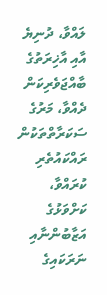ލައްވާ، ދުނިޔެ އާއި އާޚިރަތުގެ ބާއްޖަވެރިކަން ދެއްވާ، މަރުގެ ސަކަރާތްތަކުން ރައްކައުތެރި ކުރައްވާ، ކަށްވަޅުގެ އަޒާބުންނާއި ނަރަކައިގެ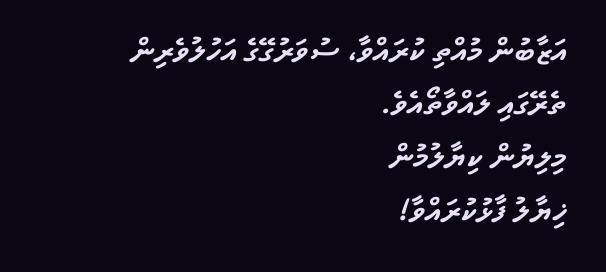އަޒާބުން މުއްތި ކުރައްވާ، ސުވަރުގޭގެ އަހުލުވެރިން ތެރޭގައި ލައްވާތޯއެވެ.
މިލިޔުން ކިޔާލުމުން
ޚިޔާލު ފާޅުކުރައްވާ!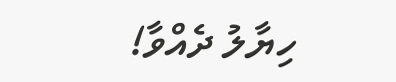ހިޔާލު ދެއްވާ!